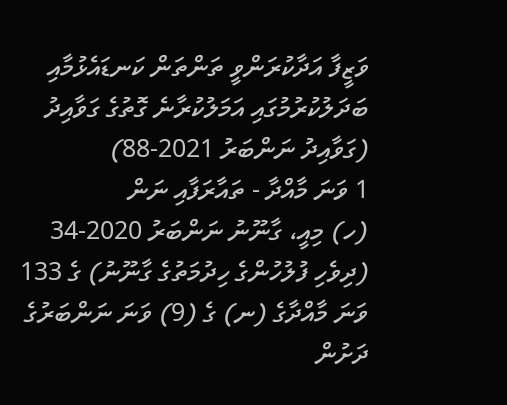ވަޒީފާ އަދާކުރަންވީ ތަންތަން ކަނޑައެޅުމާއި ބަދަލުކުރުމުގައި އަމަލުކުރާނެ ގޮތުގެ ގަވާއިދު
(ގަވާއިދު ނަންބަރު 2021-88)
1 ވަނަ މާއްދާ - ތައާރަފާއި ނަން
(ހ) މިއީ، ގާނޫނު ނަންބަރު 2020-34 (ދިވެހި ފުލުހުންގެ ހިދުމަތުގެ ގާނޫނު) ގެ 133 ވަނަ މާއްދާގެ (ނ) ގެ (9) ވަނަ ނަންބަރުގެ ދަށުން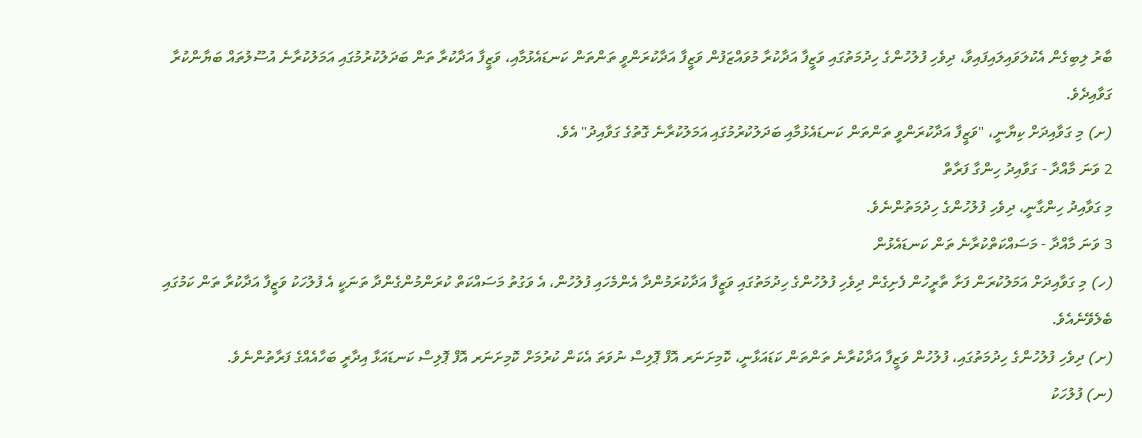ބާރު ލިބިގެން އެކުލަވައިލައިފައިވާ، ދިވެހި ފުލުހުންގެ ހިދުމަތުގައި ވަޒީފާ އަދާކުރާ މުވައްޒަފުން ވަޒީފާ އަދާކުރަންވީ ތަންތަން ކަނޑައެޅުމާއި، ވަޒީފާ އަދާކުރާ ތަން ބަދަލުކުރުމުގައި އަމަލުކުރާނެ އުސޫލުތައް ބަޔާންކުރާ ގަވާއިދެވެ.
(ށ) މި ގަވާއިދަށް ކިޔާނީ، "ވަޒީފާ އަދާކުރަންވީ ތަންތަން ކަނޑައެޅުމާއި ބަދަލުކުރުމުގައި އަމަލުކުރާނެ ގޮތުގެ ގަވާއިދު" އެވެ.
2 ވަނަ މާއްދާ - ގަވާއިދު ހިންގާ ފަރާތް
މި ގަވާއިދު ހިންގާނީ، ދިވެހި ފުލުހުންގެ ހިދުމަތުންނެވެ.
3 ވަނަ މާއްދާ - މަސައްކަތްކުރާނެ ތަން ކަނޑައެޅުން
(ހ) މި ގަވާއިދަށް އަމަލުކުރަން ފަށާ ތާރީހުން ފެށިގެން ދިވެހި ފުލުހުންގެ ހިދުމަތުގައި ވަޒީފާ އަދާކުރަމުންދާ އެންމެހައި ފުލުހުން، އެ ވަގުތު މަސައްކަތް ކުރަންމުންގެންދާ ތަނަކީ އެ ފުލުހަކު ވަޒީފާ އަދާކުރާ ތަން ކަމުގައި ބެލެވޭނެއެވެ.
(ށ) ދިވެހި ފުލުހުންގެ ހިދުމަތުގައި، ފުލުހުން ވަޒީފާ އަދާކުރާނެ ތަންތަން ކަޑައަޅާނީ، ކޮމިށަނަރ އޮފް ޕޮލިސް ނުވަތަ އެކަން ކުރުމަށް ކޮމިށަނަރ އޮފް ޕޮލިސް ކަނޑައަޅާ އިދާރީ ބަހާއެއްގެ ފަރާތުންނެވެ.
(ނ) ފުލުހަކު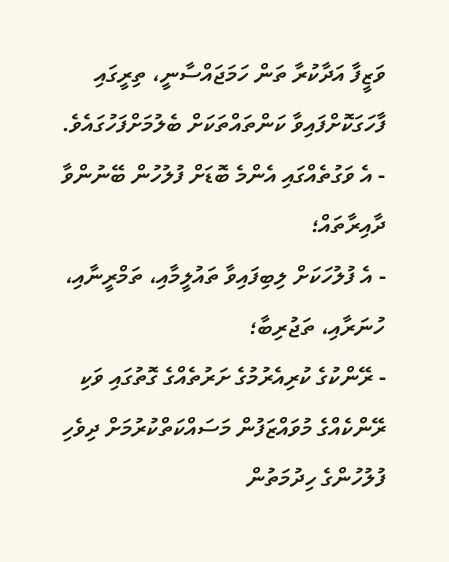ވަޒީފާ އަދާކުރާ ތަން ހަމަޖައްސާނީ، ތިރީގައި ފާހަގަކޮށްފައިވާ ކަންތައްތަކަށް ބެލުމަށްފަހުގައެވެ.
- އެ ވަގުތެއްގައި އެންމެ ބޮޑަށް ފުލުހުން ބޭނުންވާ ދާއިރާތައް؛
- އެ ފުލުހަކަށް ލިބިފައިވާ ތައުލީމާއި، ތަމްރީނާއި، ހުނަރާއި، ތަޖުރިބާ؛
- ރޭންކުގެ ކުރިއެރުމުގެ ށަރުތެއްގެ ގޮތުގައި ވަކި ރޭންކެއްގެ މުވައްޒަފުން މަސައްކަތްކުރުމަށް ދިވެހި ފުލުހުންގެ ހިދުމަތުން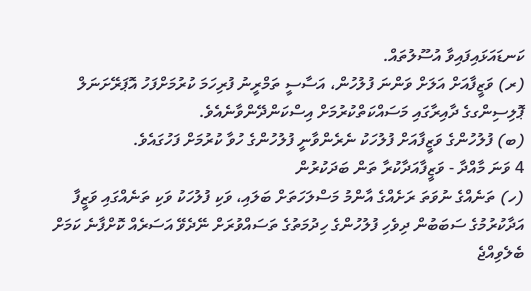ކަނޑައަޅައިފައިވާ އުސޫލުތައް.
(ރ) ވަޒީފާއަށް އަލަށް ވަންނަ ފުލުހުން، އަސާސީ ތަމްރީނު ފުރިހަމަ ކުރުމަށްފަހު އޮޕަރޭށަނަލް ޕޮލިސިންގގެ ދާއިރާގައި މަސައްކަތްކުރުމަށް އިސްކަންދޭންވާނެއެވެ.
(ބ) ފުލުހުންގެ ވަޒީފާއަށް ފުލުހަކު ނެރެންވާނީ ފުލުހުންގެ ހުވާ ކުރުމަށް ފަހުގައެވެ.
4 ވަނަ މާއްދާ - ވަޒީފާއަދާކުރާ ތަން ބަދަކުރުން
(ހ) ތަނެއްގެ ނުވަތަ ރަށެއްގެ އާންމު މަސްލަހަތަށް ބަލައި، ވަކި ފުލުހަކު ވަކި ތަނެއްގައި ވަޒީފާ އަދާކުރުމުގެ ސަބަބުން ދިވެހި ފުލުހުންގެ ހިދުމަތުގެ ތަސައްވުރަށް ނޭދެވޭ އަސަރެއް ކޮށްފާނެ ކަމަށް ބެލެވިއްޖެ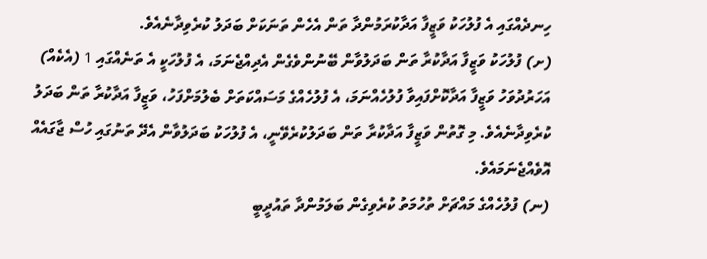ހިނދެއްގައި އެ ފުލުހަކު ވަޒީފާ އަދާކުރަމުންދާ ތަން އެހެން ތަނަކަށް ބަދަލު ކުރެވިދާނެއެވެ.
(ށ) ފުލުހަކު ވަޒީފާ އަދާކުރާ ތަން ބަދަލުވާން ބޭނުންވެގެން އެދިއްޖެނަމަ، އެ ފުލުހަކީ އެ ތަނެއްގައި 1 (އެކެއް) އަހަރުދުވަހު ވަޒީފާ އަދާކޮށްފައިވާ ފުލުހެއްނަމަ، އެ ފުލުހެއްގެ މަސައްކަތަށް ބެލުމަށްފަހު، ވަޒީފާ އަދާކުރާ ތަން ބަދަލު ކުރެވިދާނެއެވެ. މި ގޮތުން ވަޒީފާ އަދާކުރާ ތަން ބަދަލުކުރެވޭނީ، އެ ފުލުހަކު ބަދަލުވާން އެދޭ ތަނުގައި ހުސް ޖާގައެއް އޮވެއްޖެނަމައެވެ.
(ނ) ފުލުހެއްގެ މައްޗަށް ތުހުމަތު ކުރެވިގެން ބަލަމުންދާ ތައުދީބީ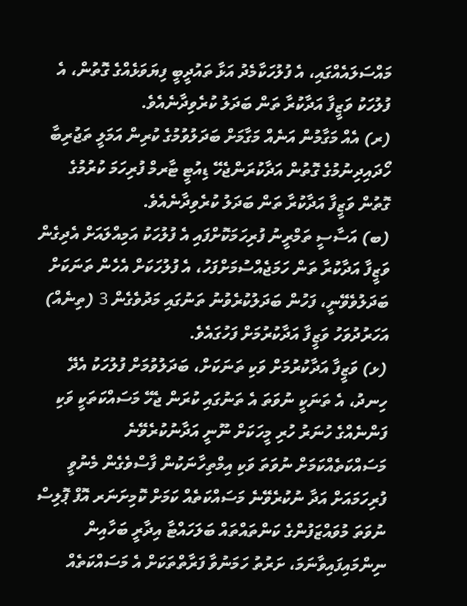މައްސަލައެއްގައި، އެ ފުލުހަކާމެދު އަޅާ ތައުދީބީ ފިޔަވަޅެއްގެ ގޮތުން، އެ ފުލުހަކު ވަޒީފާ އަދާކުރާ ތަން ބަދަލު ކުރެވިދާނެއެވެ.
(ރ) އެއް މަގާމުން އަނެއް މަގާމަށް ބަދަލުވުމުގެ ކުރިން އަމަލީ ތަޖުރިބާ ހޯދައިދިނުމުގެ ގޮތުން އަދާކުރަންޖެހޭ ޑިއުޓީ ޓާރމް ފުރިހަމަ ކުރުމުގެ ގޮތުން ވަޒީފާ އަދާކުރާ ތަން ބަދަލު ކުރެވިދާނެއެވެ.
(ބ) އަސާސީ ތަމްރީނު ފުރިހަމަކޮށްފައި އެ ފުލުހަކު އަމިއްލައަށް އެދިގެން ވަޒީފާ އަދާކުރާ ތަން ހަމަޖެއްސުމަށްފަހު، އެ ފުލުހަކަށް އެހެން ތަނަކަށް ބަދަލުވެވޭނީ، ފަހުން ބަދަލުކުރެވުނު ތަނުގައި މަދުވެގެން 3 (ތިނެއް) އަހަރުދުވަހު ވަޒީފާ އަދާކުރުމަށް ފަހުގައެވެ.
(ޅ) ވަޒީފާ އަދާކުރުމަށް ވަކި ތަނަކަށް، ބަދަލުވުމަށް ފުލުހަކު އެދޭ ހިނދު، އެ ތަނަކީ ނުވަތަ އެ ތަނުގައި ކުރަން ޖެހޭ މަސައްކަތަކީ ވަކި ފަންނެއްގެ ހުނަރު ހުރި މީހަކަށް ނޫނީ އަދާނުކުރެވޭނެ މަސައްކަތެއްކަމަށް ނުވަތަ ވަކި އިމްތިހާނަކުން ފާސްވެގެން މެނުވީ ފުރިހަމައަށް އަދާ ނުކުރެވޭނެ މަސައްކަތެއް ކަމަށް ކޮމިށަނަރ އޮފް ޕޮލިސް ނުވަތަ މުވައްޒަފުންގެ ކަންތައްތައް ބަލަހައްޓާ އިދާރީ ބަހާއިން ނިންމައިފައިވާނަމަ، ށަރުތު ހަމަނުވާ ފަރާތްތަކަށް އެ މަސައްކަތެއް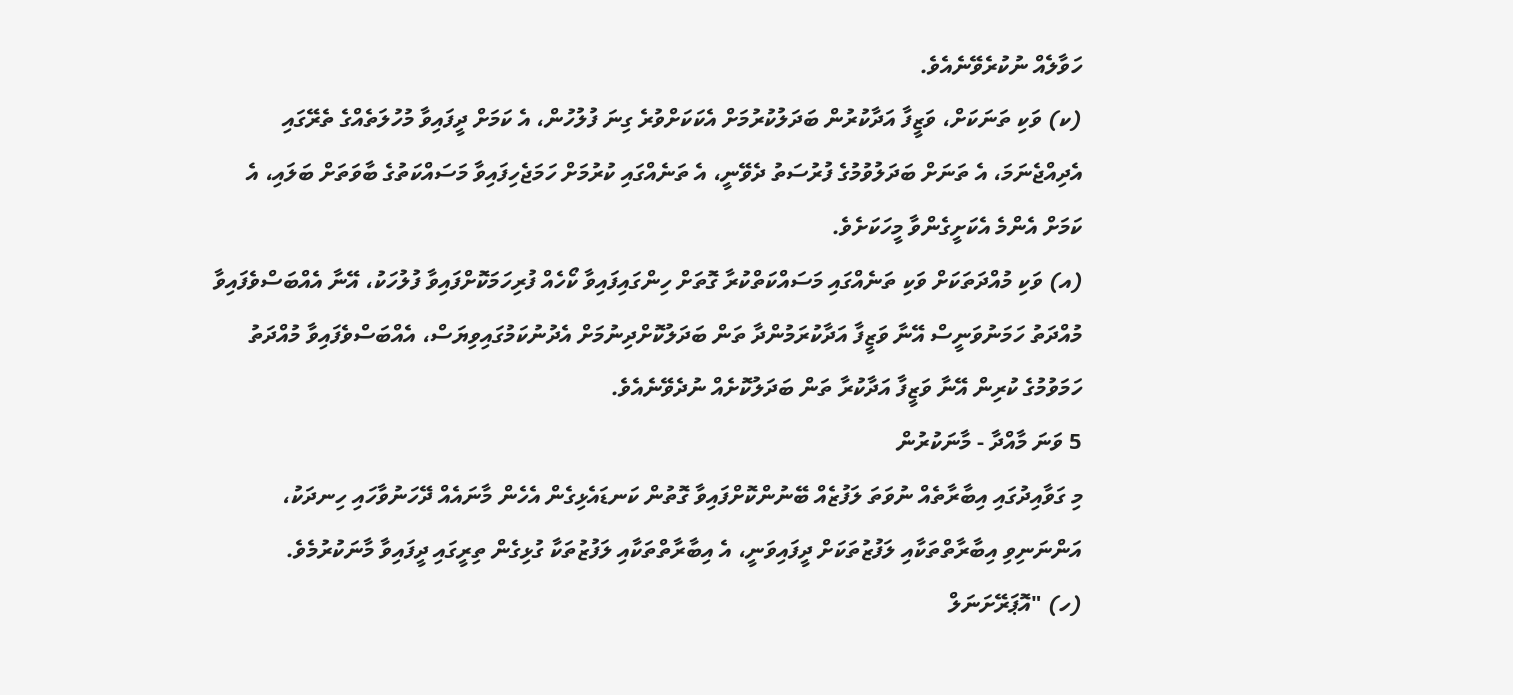ހަވާލެއް ނުކުރެވޭނެއެވެ.
(ކ) ވަކި ތަނަކަށް، ވަޒީފާ އަދާކުރުން ބަދަލުކުރުމަށް އެކަކަށްވުރެ ގިނަ ފުލުހުން، އެ ކަމަށް ދީފައިވާ މުހުލަތެއްގެ ތެރޭގައި އެދިއްޖެނަމަ، އެ ތަނަށް ބަދަލުވުމުގެ ފުރުސަތު ދެވޭނީ، އެ ތަނެއްގައި ކުރުމަށް ހަމަޖެހިފައިވާ މަސައްކަތުގެ ބާވަތަށް ބަލައި، އެ ކަމަށް އެންމެ އެކަށީގެންވާ މީހަކަށެވެ.
(އ) ވަކި މުއްދަތަކަށް ވަކި ތަނެއްގައި މަސައްކަތްކުރާ ގޮތަށް ހިންގައިފައިވާ ކޯހެއް ފުރިހަމަކޮށްފައިވާ ފުލުހަކު، އޭނާ އެއްބަސްވެފައިވާ މުއްދަތު ހަމަނުވަނީސް އޭނާ ވަޒީފާ އަދާކުރަމުންދާ ތަން ބަދަލުކޮށްދިނުމަށް އެދުނުކަމުގައިވިޔަސް، އެއްބަސްވެފައިވާ މުއްދަތު ހަމަވުމުގެ ކުރިން އޭނާ ވަޒީފާ އަދާކުރާ ތަން ބަދަލުކޮށެއް ނުދެވޭނެއެވެ.
5 ވަނަ މާއްދާ - މާނަކުރުން
މި ގަވާއިދުގައި އިބާރާތެއް ނުވަތަ ލަފުޒެއް ބޭނުންކޮށްފައިވާ ގޮތުން ކަނޑައެޅިގެން އެހެން މާނައެއް ދޭހަނުވާހައި ހިނދަކު، އަންނަނިވި އިބާރާތްތަކާއި ލަފުޒުތަކަށް ދީފައިވަނީ، އެ އިބާރާތްތަކާއި ލަފުޒުތަކާ ގުޅިގެން ތިރީގައި ދީފައިވާ މާނަކުރުމެވެ.
(ހ) "އޮޕަރޭށަނަލް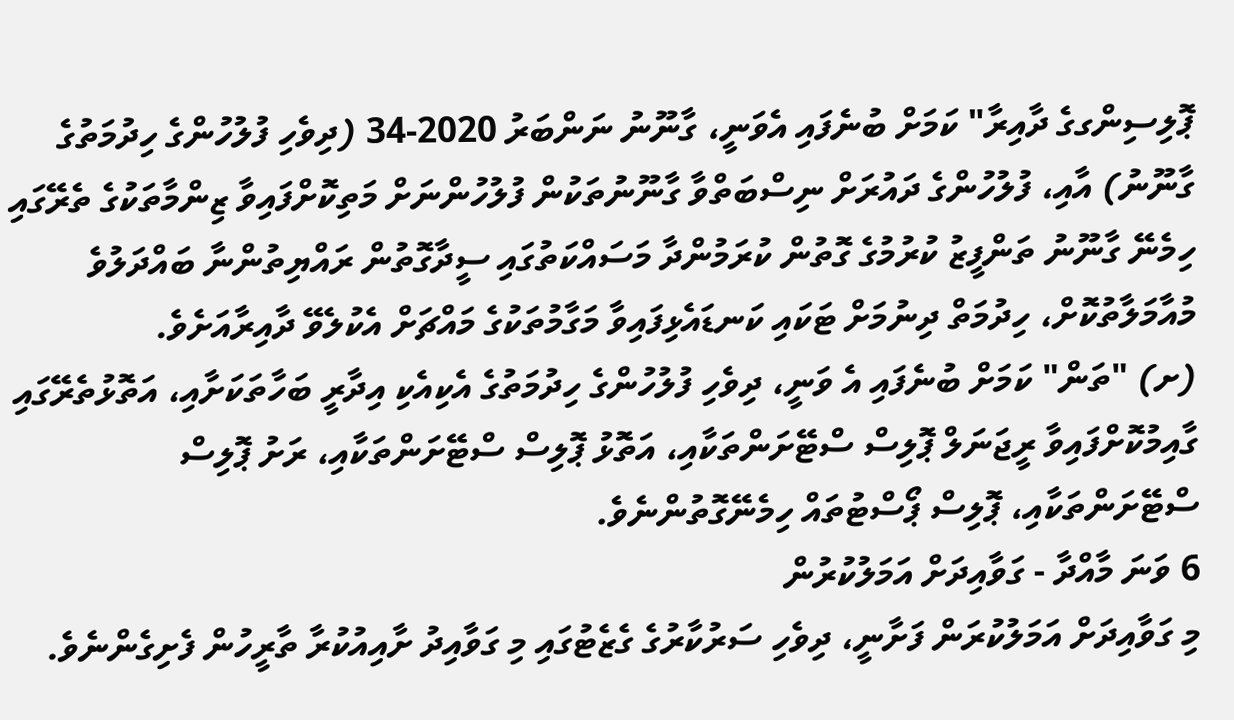ޕޮލިސިންގގެ ދާއިރާ" ކަމަށް ބުނެފައި އެވަނީ، ގާނޫނު ނަންބަރު 2020-34 (ދިވެހި ފުލުހުންގެ ހިދުމަތުގެ ގާނޫނު) އާއި، ފުލުހުންގެ ދައުރަށް ނިސްބަތްވާ ގާނޫނުތަކުން ފުލުހުންނަށް މަތިކޮށްފައިވާ ޒިންމާތަކުގެ ތެރޭގައި ހިމެނޭ ގާނޫނު ތަންފީޒު ކުރުމުގެ ގޮތުން ކުރަމުންދާ މަސައްކަތުގައި ސީދާގޮތުން ރައްޔިތުންނާ ބައްދަލުވެ މުއާމަލާތުކޮށް، ހިދުމަތް ދިނުމަށް ޓަކައި ކަނޑައެޅިފައިވާ މަގާމުތަކުގެ މައްޗަށް އެކުލެވޭ ދާއިރާއަށެވެ.
(ށ) "ތަން" ކަމަށް ބުނެފައި އެ ވަނީ، ދިވެހި ފުލުހުންގެ ހިދުމަތުގެ އެކިއެކި އިދާރީ ބަހާތަކަށާއި، އަތޮޅުތެރޭގައި ގާއިމުކޮށްފައިވާ ރީޖަނަލް ޕޮލިސް ސްޓޭށަންތަކާއި، އަތޮޅު ޕޮލިސް ސްޓޭށަންތަކާއި، ރަށު ޕޮލިސް ސްޓޭށަންތަކާއި، ޕޮލިސް ޕޯސްޓުތައް ހިމެނޭގޮތުންނެވެ.
6 ވަނަ މާއްދާ - ގަވާއިދަށް އަމަލުކުރުން
މި ގަވާއިދަށް އަމަލުކުރަން ފަށާނީ، ދިވެހި ސަރުކާރުގެ ގެޒެޓުގައި މި ގަވާއިދު ށާއިއުކުރާ ތާރީހުން ފެށިގެންނެވެ.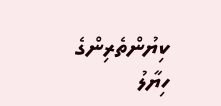ކިޔުންތެރިންގެ ހިޔާލު